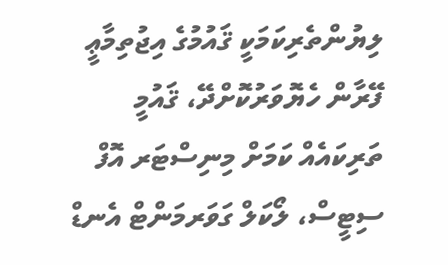ލިޔުންތެރިކަމަކީ ޤައުމުގެ އިޖުތިމާޢީ ފޭރާން ހެޔޮވަރުކޮށްދޭ، ޤައުމީ ތަރިކައެއް ކަމަށް މިނިސްޓަރ އޮފް ސިޓީސް، ލޯކަލް ގަވަރމަންޓް އެނޑް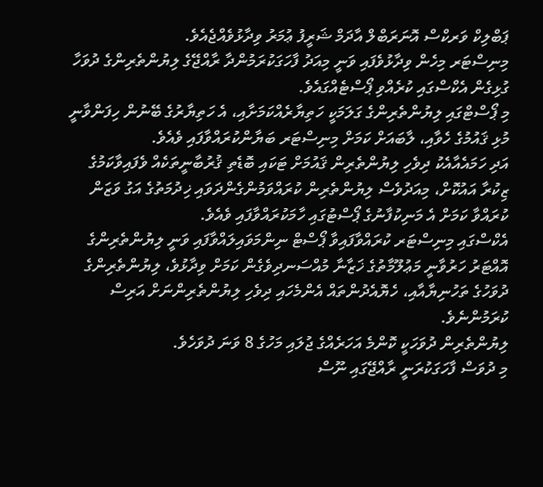ޕަބްލިކް ވަރކްސް އޮނަރަބްލް އާދަމް ޝަރީފު ޢުމަރު ވިދާޅުވެއްޖެއެވެ.
މިނިސްޓަރ މިހެން ވިދާޅުވެފައި ވަނީ މިއަދު ފާހަގަކުރަމުންދާ ރާއްޖޭގެ ލިޔުންތެރިންގެ ދުވަހާ ގުޅިގެން އެކްސްގައި ކުރެއްވި ޕޯސްޓެއްގައެވެ.
މި ޕޯސްޓްގައި ލިޔުންތެރިންގެ ގަލަމަކީ ހަތިޔާރެއްކަމަށާއި، އެ ހަތިޔާރުގެ ބޭނުން ހިފަންވާނީ މުޅި ޤައުމުގެ ހެވާއި، ލާބައަށް ކަމަށް މިނިސްޓަރ ބަޔާންކުރައްވާފައި ވެއެވެ.
އަދި ހަމައެއާއެކު ދިވެހި ލިޔުންތެރިން ޤައުމަށް ޓަކައި ބޮޑެތި ޤުރުބާނީތަކެއް ވެފައިވާކަމުގެ ޒިކުރާ އައުކޮށް، މިއަދުވެސް ލިޔުންތެރިން ކުރައްވަމުންގެންދަވައި ޚިދުމަތުގެ އަގު ވަޒަން ކުރައްވާ ކަމަށް އެ މަނިކުފާނުގެ ޕޯސްޓުގައި ހާމަކުރައްވާފައި ވެއެވެ.
އެކްސްގައި މިނިސްޓަރ ކުރައްވާފައިވާ ޕޯސްޓް ނިންމަވައިލައްވާފައި ވަނީ ލިޔުންތެރިންގެ އޮއްޓަރު ހަރުވާނީ މަޢުލޫމާތުގެ ޚަޒާނާ މުއްސަނދިވެގެން ކަމަށް ވިދާޅުވެ، ލިޔުންތެރިންގެ ދުވަހުގެ ތަހުނިޔާއާއި، ހެޔޮއެދުންތައް އެންމެހައި ދިވެހި ލިޔުންތެރިންނަށް އަރިސް ކުރަމުންނެވެ.
ލިޔުންތެރިން ދުވަހަކީ ކޮންމެ އަހަރެއްގެ ޖުލައި މަހުގެ 8 ވަނަ ދުވަހެވެ.
މި ދުވަސް ފާހަގަކުރަނީ ރާއްޖޭގައި ނޫސް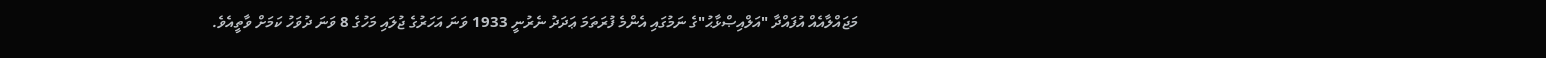މަޖައްލާއެއް އުފައްދާ "އަލްއިޞްޅާޙު"ގެ ނަމުގައި އެންމެ ފުރަތަމަ ޢަދަދު ނެރުނީ 1933 ވަނަ އަހަރުގެ ޖުލައި މަހުގެ 8 ވަނަ ދުވަހު ކަމަށް ވާތީއެވެ.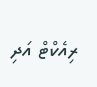ރިއެކްޓް އަދި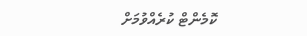ކޮމެންޓް ކުރެއްވުމަށް